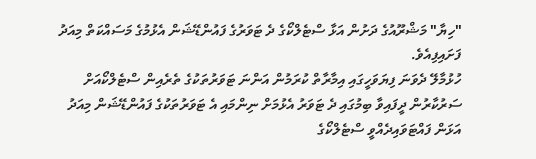"ހިޔާ" މަޝްރޫއުގެ ދަށުން އަޅާ ސްޓެލްކޯގެ ދެ ޓަވަރުގެ ފައުންޑޭޝަން އެޅުމުގެ މަސައްކަތް މިއަދު ފަށައިފިއެވެ.
ހުޅުމާލޭ ދެވަނަ ފިޔަވަހީގައި އިމާރާތް ކުރަމުން އަންނަ ޓަވަރުތަކުގެ ތެރެއިން ސްޓެލްކޯއަށް ސަރުކާރުން ދީފައިވާ ބިމުގައި ދެ ޓަވަރު އެޅުމަށް ނިންމައި އެ ޓަވަރުތަކުގެ ފައުންޑޭޝަން މިއަދު އަޅަން ފައްޓަވައިދެއްވީ ސްޓެލްކޯގެ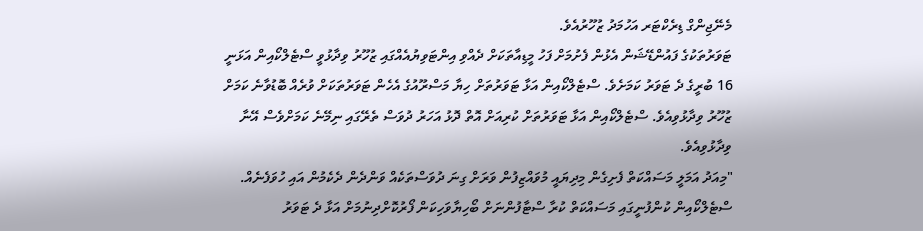މެނޭޖިންގް ޑިރެކްޓަރ އަހުމަދު ޒުހޫރުއެވެ.
ޓަވަރުތަކުގެ ފައުންޑޭޝަން އެޅުން ފެށުމަށް ފަހު މީޑިއާތަކަށް ދެއްވި އިންޓަވިޔުއެއްގައި ޒުހޫރު ވިދާޅުވީ ސްޓެލްކޯއިން އަޅަނީ 16 ބުރީގެ ދެ ޓަވަރު ކަމަށެވެ. ސްޓެލްކޯއިން އަޅާ ޓަވަރުތަށް ހިޔާ މަސްރޫއުގެ އެހެން ޓަވަރުތަކަށް ވުރެއް ބޮޑުވާނެ ކަމަށް ޒުހޫރު ވިދާޅުވިއެވެ. ސްޓެލްކޯއިން އަޅާ ޓަވަރުތަށް ކުރިއަށް އޮތް ދޮޅު އަހަރު ދުވަސް ތެރޭގައި ނިމޭނެ ކަމަށްވެސް އޭނާ ވިދާޅުވިއެވެ.
"މިއަދު އަމަލީ މަސައްކަތް ފެށިގެން މިދިޔައީ މުވައްޒިފުން ވަރަށް ގިނަ ދުވަސްތަކެއް ވަންދެން ދެކެމުން އައި ހުވަފެނެއް. ސްޓެލްކޯއިން ކުންފުނީގައި މަސައްކަތް ކުރާ ސްޓާފުންނަށް ބޯހިޔާވަހިކަން ފޯރުކޮށްދިނުމަށް އަޅާ ދެ ޓަވަރު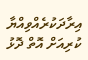އިރާދަކުރެއްވިއްޔާ ކުރިއަށް އޮތް ދޮޅު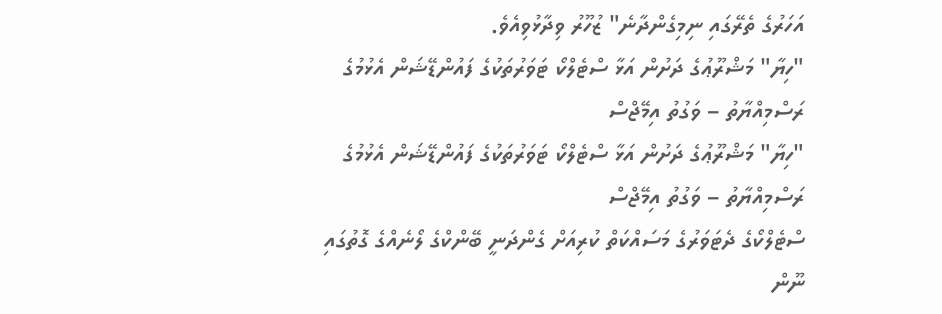އަހަރުގެ ތެރޭގައި ނިމިގެންދާނެ" ޒުހޫރު ވިދާޅުވިއެވެ.
"ހިޔާ" މަޝްރޫޢުގެ ދަށުން އަޅާ ސްޓެލްކޯ ޓަވަރުތަކުގެ ފައުންޑޭޝަން އެޅުމުގެ ރަސްމިއްޔާތު – ވަގުތު އިމޭޖްސް
"ހިޔާ" މަޝްރޫޢުގެ ދަށުން އަޅާ ސްޓެލްކޯ ޓަވަރުތަކުގެ ފައުންޑޭޝަން އެޅުމުގެ ރަސްމިއްޔާތު – ވަގުތު އިމޭޖްސް
ސްޓެލްކޯގެ ދެޓަވަރުގެ މަސައްކަތް ކުރިއަށް ގެންދަނީ ބޭންކްގެ ލޯނެއްގެ ގޮތުގައި ނޫން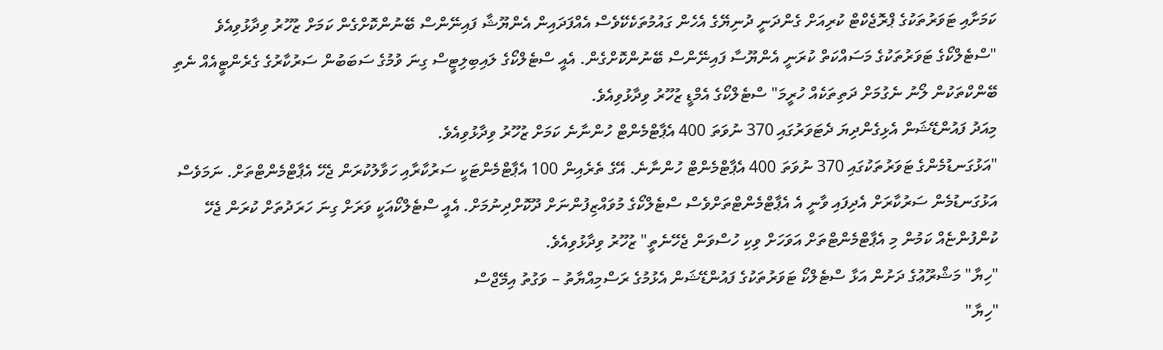ކަމަށާއި ޓަވަރުތަކުގެ ޕްރޮޖެކްޓް ކުރިއަށް ގެންދަނީ ދުނިޔޭގެ އެހެން ގައުމުތަކެކޭވެސް އެއްފަދައިން އެންޔޫޝާ ފައިނޭންސް ބޭނުންކޮށްގެން ކަމަށް ޒުހޫރު ވިދާޅުވިއެވެ
"ސްޓެލްކޯގެ ޓަވަރުތަކުގެ މަސައްކަތް ކުރަނީ އެންޔޫސާ ފައިނޭންސް ބޭނުންކޮށްގެން. އެއީ ސްޓެލްކޯގެ ލައިބިލިޓީސް ގިނަ ވުމުގެ ސަބަބުން ސަރުކާރުގެ ގެރެންޓީއެއް ނެތި ބޭންކްތަކުން ލޯނު ނެގުމަށް ދަތިތަކެއް ހުރީމަ" ސްޓެލްކޯގެ އެމްޑީ ޒުހޫރު ވިދާޅުވިއެވެ.
މިއަދު ފައުންޑޭޝަން އެޅިގެންދިޔަ ދެޓަވަރުގައި 370 ނުވަތަ 400 އެޕާޓްމެންޓް ހުންނާނެ ކަމަށް ޒުހޫރު ވިދާޅުވިއެވެ.
"އަޅުގަނޑުމެންގެ ޓަވަރުތަކުގައި 370 ނުވަތަ 400 އެޕާޓްމެންޓް ހުންނާނެ. އޭގެ ތެރެއިން 100 އެޕާޓްމެންޓަކީ ސަރުކާރާއި ހަވާލުކުރަން ޖެހޭ އެޕާޓްމެންޓްތަށް. ނަމަވެސް އަޅުގަނޑުމެން ސަރުކާރަށް އެދިފައި ވާނީ އެ އެޕާޓްމެންޓްތަށްވެސް ސްޓެލްކޯގެ މުވައްޒިފުންނަށް ދޫކޮށްދިނުމަށް. އެއީ ސްޓެލްކޯއަކީ ވަރަށް ގިނަ ހަރަދުތަށް ކުރަން ޖެހޭ ކުންފުންޏެއް ކަމުން މި އެޕާޓްމެންޓްތަށް އަވަހަށް ވިކި ހުސްވަން ޖެހޭނެތީ" ޒުހޫރު ވިދާޅުވިއެވެ.
"ހިޔާ" މަޝްރޫޢުގެ ދަށުން އަޅާ ސްޓެލްކޯ ޓަވަރުތަކުގެ ފައުންޑޭޝަން އެޅުމުގެ ރަސްމިއްޔާތު – ވަގުތު އިމޭޖްސް
"ހިޔާ"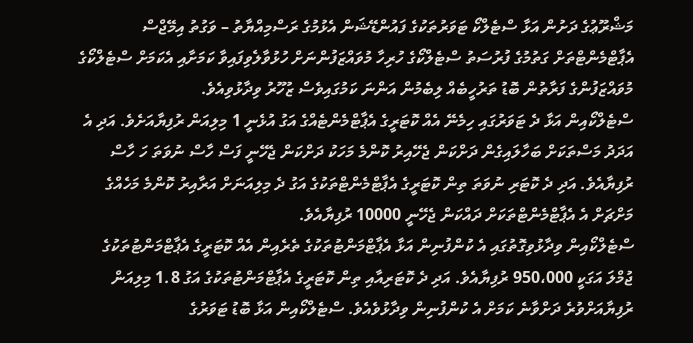މަޝްރޫޢުގެ ދަށުން އަޅާ ސްޓެލްކޯ ޓަވަރުތަކުގެ ފައުންޑޭޝަން އެޅުމުގެ ރަސްމިއްޔާތު – ވަގުތު އިމޭޖްސް
އެޕާޓްމެންޓްތަށް ގަތުމުގެ ފުރުސަތު ސްޓެލްކޯގެ ހުރިހާ މުވައްޒަފުންނަށް ހުޅުވާލެވިފައިވާ ކަމަށާއި އެކަމަށް ސްޓެލްކޯގެ މުވައްޒަފުންގެ ފަރާތުން ބޮޑު ތަރުހީބެއް ލިބެމުން އަންނަ ކަމުގައިވެސް ޒުހޫރު ވިދާޅުވިއެވެ.
ސްޓެލްކޯއިން އަޅާ ދެ ޓަވަރުގައި ހިމެނޭ އެއް ކޮޓަރީގެ އެޕާޓްމެންޓެއްގެ އަގު އުޅެނީ 1 މިލިއަން ރުފިޔާއަށެވެ. އަދި އެ އަދަދު މަސްތަކަށް ބަހާލައިގެން ދަށްކަން ޖެހޭއިރު ކޮންމެ މަހަކު ދަށްކަން ޖެހޭނީ ފަސް ހާސް ނުވަތަ ހަ ހާސް ރުފިޔާއެވެ. އަދި ދެ ކޮޓަރި ނުވަތަ ތިން ކޮޓަރީގެ އެޕާޓްމެންޓްތަކުގެ އަގު ދެ މިލިއަނަށް އަރާއިރު ކޮންމެ މަހެއްގެ މަށްޗަށް އެ އެޕާޓްމެންޓްތަކަށް ދައްކަން ޖެހޭނީ 10000 ރުފިޔާއެވެ.
ސްޓެލްކޯއިން ވިދާޅުވިގޮތުގައި އެ ކުންފުނިން އަޅާ އެޕާޓްމަންޓުތަކުގެ ތެރެއިން އެއް ކޮޓަރީގެ އެޕާޓްމަންޓުތަކުގެ ޖުމްލަ އަގަކީ 950،000 ރުފިޔާއެވެ. އަދި ދެ ކޮޓަރިއާއި ތިން ކޮޓަރީގެ އެޕާޓްމަންޓުތަކުގެ އަގު 1.8 މިލިއަން ރުފިޔާއަށްވުރެ ދަށްވާނެ ކަމަށް އެ ކުންފުނިން ވިދާޅުވެއެވެ. ސްޓެލްކޯއިން އަޅާ ބޮޑު ޓަވަރުގެ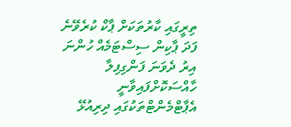ތިރީގައި ކާރުތަކަށް ޕާކް ކުރެވޭނެ ފަދަ ޕާކިން ސިސްޓަމެއް ހުންނަ އިރު ދެވަނަ ފަންގިފިލާ ހާއްސަކޮށްފައިވާނީ އެޕާޓްމެންޓްތަކުގައި ދިރިއުޅޭ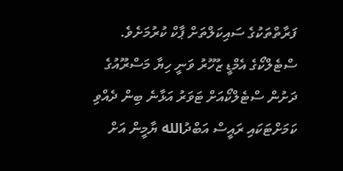ފަރާތްތަކުގެ ސައިކަލްތަށް ޕާކް ކުރުމަށެވެ.
ސްޓެލްކޯގެ އެމްޑީ ޒުހޫރު ވަނީ ހިޔާ މަސްރޫއުގެ ދަށުން ސްޓެލްކޯއަށް ޓަވަރު އަޅާނެ ބިން ދެއްވި ކަމަށްޓަކައި ރައީސް އަބްދުالله ޔާމީން އަށް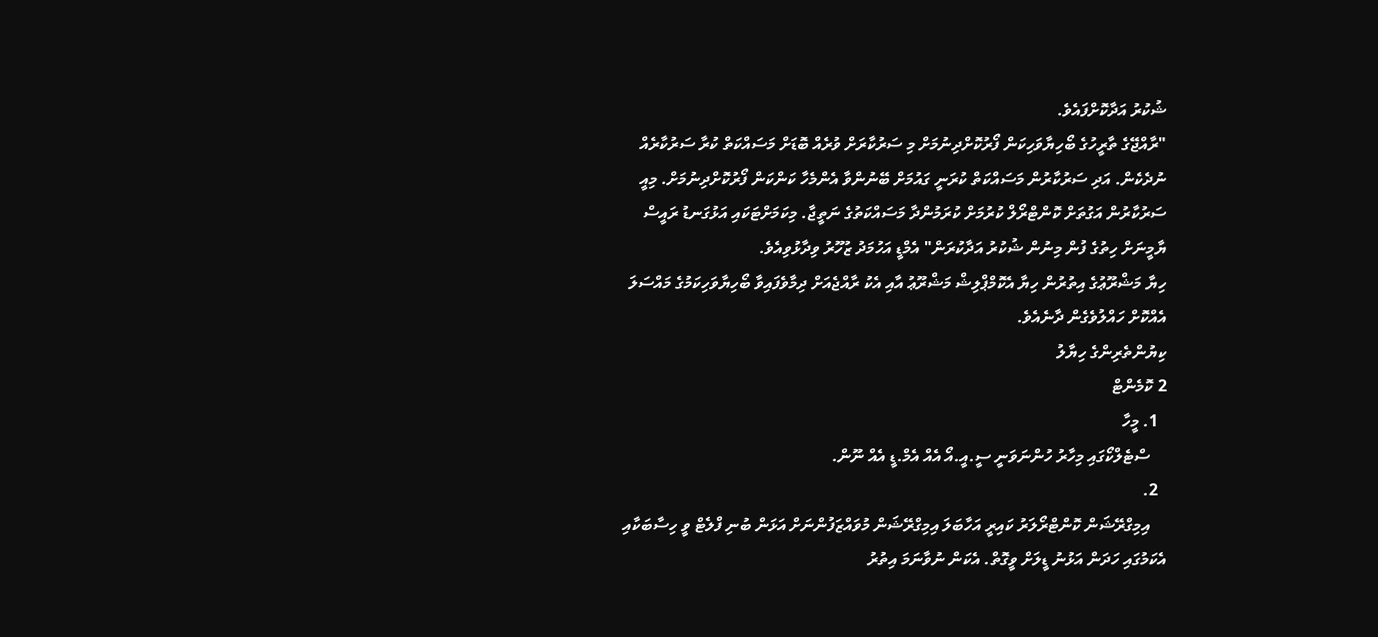ޝުކުރު އަދާކޮށްފައެވެ.
"ރާއްޖޭގެ ތާރީހުގެ ބޯހިޔާވަހިކަން ފޯރުކޮށްދިނުމަށް މި ސަރުކާރަށް ވުރެއް ބޮޑަށް މަސައްކަތް ކުރާ ސަރުކާރެއް ނުދެކެން. އަދި ސަރުކާރުން މަސައްކަތް ކުރަނީ ގައުމަށް ބޭނުންވާ އެންމެހާ ކަންކަން ފޯރުކޮށްދިނުމަށް. މިއީ ސަރުކާރުން އަގުތަށް ކޮންޓްރޯލް ކުރުމަށް ކުރަމުންދާ މަސައްކަތުގެ ނަތީޖާ. މިކަމަށްޓަކައި އަޅުގަނޑު ރައީސް ޔާމީނަށް ހިތުގެ ފުން މިނުން ޝުކުރު އަދާކުރަން" އެމްޑީ އަހުމަދު ޒުހޫރު ވިދާޅުވިއެވެ.
ހިޔާ މަޝްރޫޢުގެ އިތުރުން ހިޔާ އެކޮމްޕްލިޝް މަޝްރޫޢު އާއި އެކު ރާއްޖެއަށް ދިމާވެފައިވާ ބޯހިޔާވަހިކަމުގެ މައްސަލަ އެއްކޮށް ހައްލުވެގެން ދާނެއެވެ.
ކިޔުންތެރިންގެ ހިޔާލު
2 ކޮމެންޓް
  1. މީހާ
    ސްޓެލްކޯގައި މިހާރު ހުންނަވަނީ ސީ.އީ.އޯ އެއް އެމް.ޑީ އެއް ނޫން.
  2.
    އިމިގްރޭޝަން ކޮންޓްރޯލަރު ކައިރީ އަހާބަލަ އިމިގްރޭޝަން މުވައްޒަފުންނަށް އަޅަން ބުނި ފްލެޓް ވީ ހިސާބަކާއި އެކަމުގައި ހަދަން އަޅުނު ޑީލަށް ވީގޮތް. އެކަން ނުވާނަމަ އިތުރު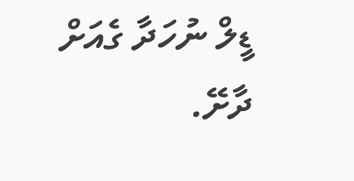ޑީލް ނުހަދާ ގެއަށް ދާށޭ.